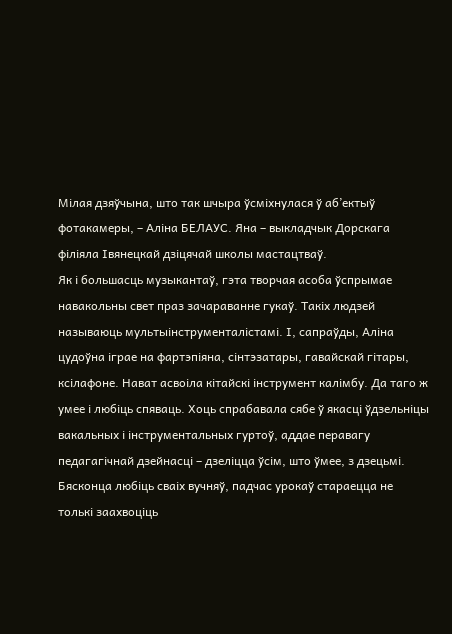Мілая дзяўчына, што так шчыра ўсміхнулася ў аб’ектыў фотакамеры, – Аліна БЕЛАУС. Яна – выкладчык Дорскага філіяла Івянецкай дзіцячай школы мастацтваў.
Як і большасць музыкантаў, гэта творчая асоба ўспрымае навакольны свет праз зачараванне гукаў. Такіх людзей называюць мультыінструменталістамі. І, сапраўды, Аліна цудоўна іграе на фартэпіяна, сінтэзатары, гавайскай гітары, ксілафоне. Нават асвоіла кітайскі інструмент калімбу. Да таго ж умее і любіць спяваць. Хоць спрабавала сябе ў якасці ўдзельніцы вакальных і інструментальных гуртоў, аддае перавагу педагагічнай дзейнасці – дзеліцца ўсім, што ўмее, з дзецьмі. Бясконца любіць сваіх вучняў, падчас урокаў стараецца не толькі заахвоціць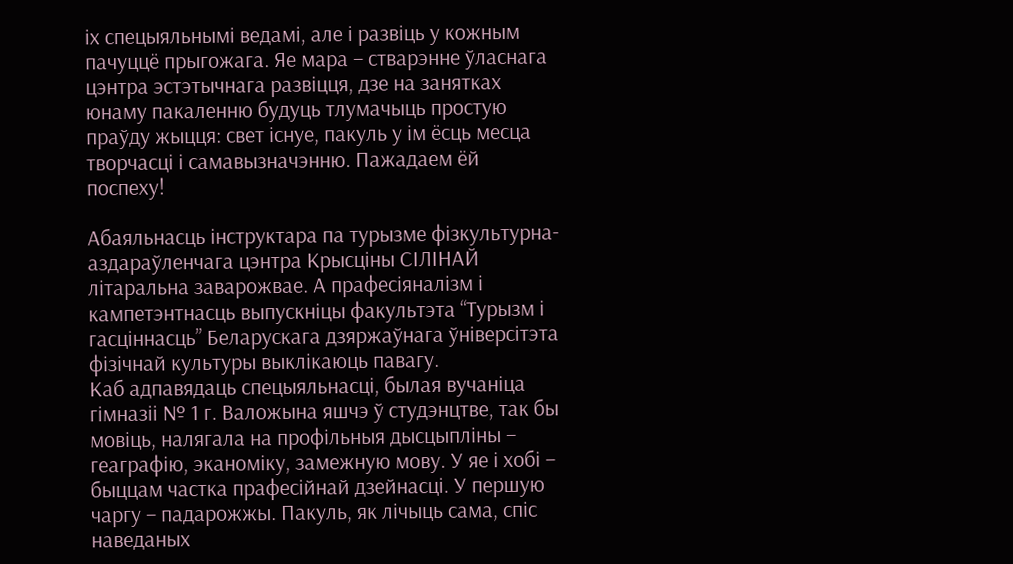іх спецыяльнымі ведамі, але і развіць у кожным пачуццё прыгожага. Яе мара – стварэнне ўласнага цэнтра эстэтычнага развіцця, дзе на занятках юнаму пакаленню будуць тлумачыць простую праўду жыцця: свет існуе, пакуль у ім ёсць месца творчасці і самавызначэнню. Пажадаем ёй поспеху!

Абаяльнасць інструктара па турызме фізкультурна-аздараўленчага цэнтра Крысціны СІЛІНАЙ літаральна заварожвае. А прафесіяналізм і кампетэнтнасць выпускніцы факультэта “Турызм і гасціннасць” Беларускага дзяржаўнага ўніверсітэта фізічнай культуры выклікаюць павагу.
Каб адпавядаць спецыяльнасці, былая вучаніца гімназіі № 1 г. Валожына яшчэ ў студэнцтве, так бы мовіць, налягала на профільныя дысцыпліны – геаграфію, эканоміку, замежную мову. У яе і хобі – быццам частка прафесійнай дзейнасці. У першую чаргу – падарожжы. Пакуль, як лічыць сама, спіс наведаных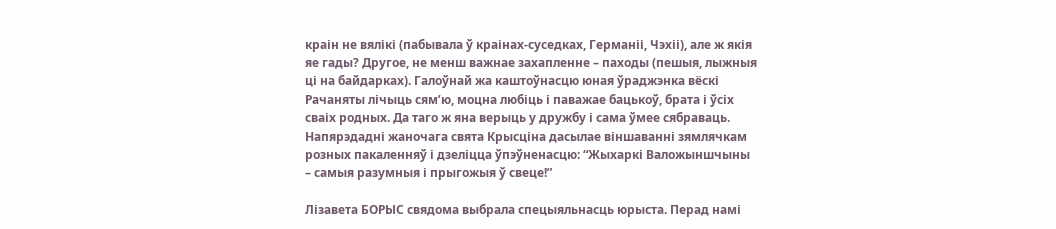краін не вялікі (пабывала ў краінах-суседках, Германіі, Чэхіі), але ж якія яе гады? Другое, не менш важнае захапленне – паходы (пешыя, лыжныя ці на байдарках). Галоўнай жа каштоўнасцю юная ўраджэнка вёскі Рачаняты лічыць сям’ю, моцна любіць і паважае бацькоў, брата і ўсіх сваіх родных. Да таго ж яна верыць у дружбу і сама ўмее сябраваць. Напярэдадні жаночага свята Крысціна дасылае віншаванні зямлячкам розных пакаленняў і дзеліцца ўпэўненасцю: “Жыхаркі Валожыншчыны – самыя разумныя і прыгожыя ў свеце!”

Лізавета БОРЫС свядома выбрала спецыяльнасць юрыста. Перад намі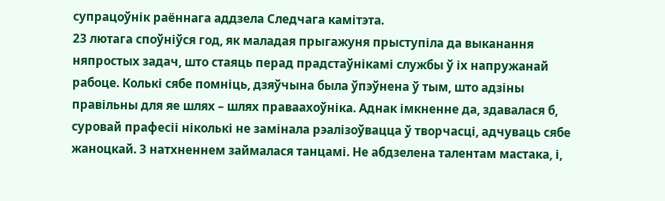супрацоўнік раённага аддзела Следчага камітэта.
23 лютага споўніўся год, як маладая прыгажуня прыступіла да выканання няпростых задач, што стаяць перад прадстаўнікамі службы ў іх напружанай рабоце. Колькі сябе помніць, дзяўчына была ўпэўнена ў тым, што адзіны правільны для яе шлях – шлях праваахоўніка. Аднак імкненне да, здавалася б, суровай прафесіі ніколькі не замінала рэалізоўвацца ў творчасці, адчуваць сябе жаноцкай. З натхненнем займалася танцамі. Не абдзелена талентам мастака, і,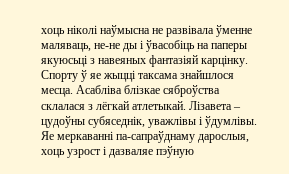хоць ніколі наўмысна не развівала ўменне маляваць, не-не ды і ўвасобіць на паперы якуюсьці з навеяных фантазіяй карцінку. Спорту ў яе жыцці таксама знайшлося месца. Асабліва блізкае сяброўства склалася з лёгкай атлетыкай. Лізавета – цудоўны субяседнік, уважлівы і ўдумлівы. Яе меркаванні па-сапраўднаму дарослыя, хоць узрост і дазваляе пэўную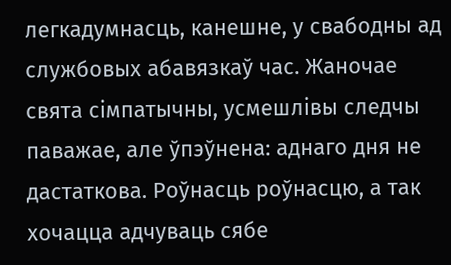легкадумнасць, канешне, у свабодны ад службовых абавязкаў час. Жаночае свята сімпатычны, усмешлівы следчы паважае, але ўпэўнена: аднаго дня не дастаткова. Роўнасць роўнасцю, а так хочацца адчуваць сябе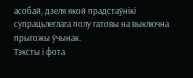асобай, дзеля якой прадстаўнікі супрацьлеглага полу гатовы на выключна прыгожы ўчынак.
Тэксты і фота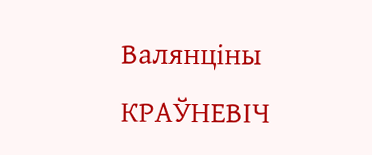Валянціны КРАЎНЕВІЧ